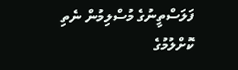ފަލަސްތީނުގެ މުސްލިމުން ނެތި ކޮށްލުމުގެ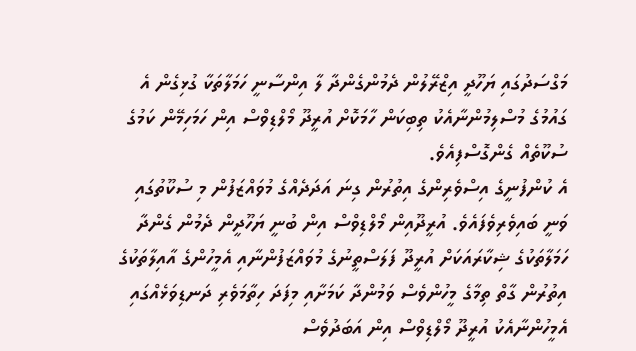މަގްސަދުގައި ޔަހޫދީ އިޒްރޭލުން ދެމުންގެންދާ ލާ އިންސާނީ ހަމަލާތަކާ ގުޅިގެން އެ ގައުމުގެ މުސްލިމުންނާއެކު ތިބިކަން ހާމަކޮށް އުރީދޫ މޯލްޑިވްސް އިން ހަމަހިމޭން ކަމުގެ ސުކޫތެއް ގެންގޮސްފިއެވެ.
އެ ކުންފުނީގެ އިސްވެރިންގެ އިތުރުން ގިނަ އަދަދެއްގެ މުވައްޒަފުން މި ސުކޫތުގައި ވަނީ ބައިވެރިވެފައެވެ. އުރީދޫއިން މޯލްޑިވްސް އިން ބުނީ ޔަހޫދީން ދެމުން ގެންދާ ހަމަލާތަކުގެ ޝިކާރައަކަށް އުރީދޫ ފަލަސްތީނުގެ މުވައްޒަފުންނާއި އެމީހުންގެ އާއިލާތަކުގެ އިތުރުން ގާތް ތިމާގެ މީހުންވެސް ވަމުންދާ ކަމަށާއި މިފަދަ ހިތާމަވެރި ދަނޑިވަޅެއްގައި އެމީހުންނާއެކު އުރީދޫ މޯލްޑިވްސް އިން އަބަދުވެސް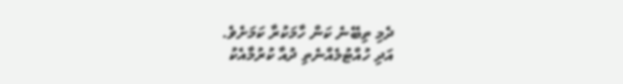ދެމި ތިބޭނެ ކަން ހާމަކުރާ ކަމަށެވެ.
އަދި ހުއްޓުމެއްނެތި ދުއާ ކުރުމާއެކު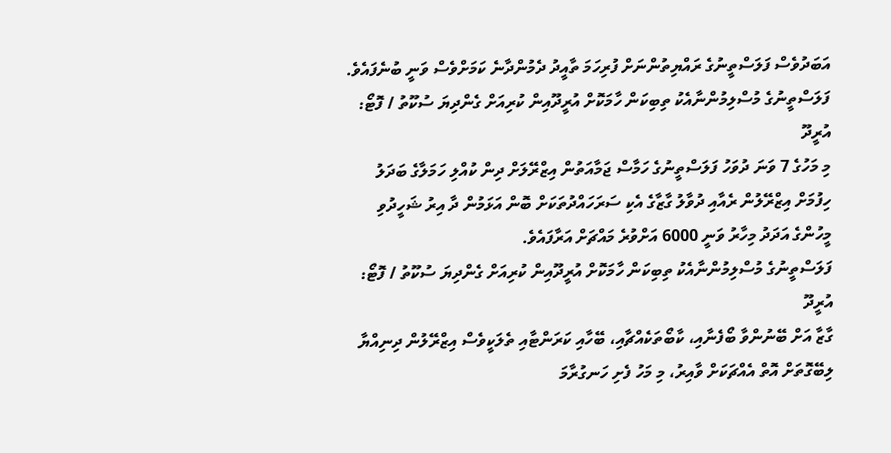އަބަދުވެސް ފަލަސްތީނުގެ ރައްޔިތުންނަށް ފުރިހަމަ ތާއީދު ދެމުންދާނެ ކަމަށްވެސް ވަނީ ބުނެފައެވެ.
ފަލަސްތީނުގެ މުސްލިމުންނާއެކު ތިބިކަން ހާމަކޮށް އުރީދޫއިން ކުރިއަށް ގެންދިޔަ ސުކޫތު / ފޮޓޯ: އުރީދޫ
މި މަހުގެ 7 ވަނަ ދުވަހު ފަލަސްތީނުގެ ހަމާސް ޖަމާއަތުން އިޒްރޭލަށް ދިން ކުއްލި ހަމަލާގެ ބަދަލު ހިފުމަށް އިޒްރޭލުން ރެއާއި ދުވާލު ގާޒާގެ އެކި ސަރަހައްދުތަކަށް ބޮން އަޅަމުން ދާ އިރު ޝަހީދުވި މީހުންގެ އަދަދު މިހާރު ވަނީ 6000 އަށްވުރެ މައްޗަށް އަރާފައެވެ.
ފަލަސްތީނުގެ މުސްލިމުންނާއެކު ތިބިކަން ހާމަކޮށް އުރީދޫއިން ކުރިއަށް ގެންދިޔަ ސުކޫތު / ފޮޓޯ: އުރީދޫ
ގާޒާ އަށް ބޭނުންވާ ބޯފެނާއި، ކާބޯތަކެއްޗާއި، ބޭހާއި ކަރަންޓާއި ތެލަކީވެސް އިޒްރޭލުން ދިނިއްޔާ ލިބޭގޮތަށް އޮތް އެއްޗަކަށް ވާއިރު، މި މަހު ފެށި ހަނގުރާމަ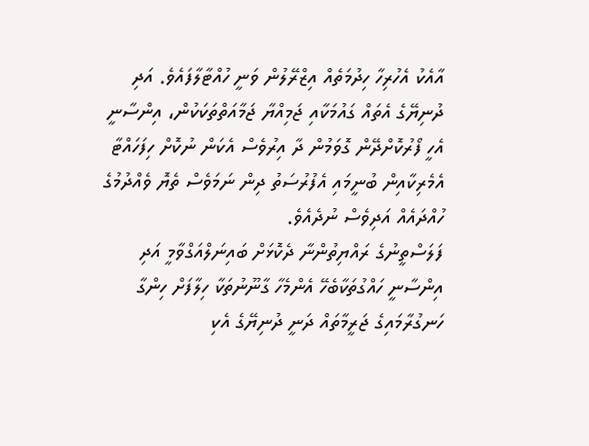އާއެކު އެހުރިހާ ހިދުމަތެއް އިޒްރޭލުން ވަނީ ހުއްޓާލާފައެވެ. އަދި ދުނިޔޭގެ އެތައް ގައުމަކާއި ޖަމިއްޔާ ޖަމާއަތްތަކަކުން، އިންސާނީ އެހީ ފޯރުކޮށްދޭން ގޮވަމުން ދާ އިރުވެސް އެކަން ނުކޮށް ހިފަހައްޓާ އެމެރިކާއިން ބުނީމައި އެފުރުސަތު ދިން ނަމަވެސް ތެޔޮ ވެއްދުމުގެ ހުއްދައެއް އަދިވެސް ނުދެއެވެ.
ފަލަސްތީނުގެ ރައްޔިތުންނާ ދެކޮޅަށް ބައިނަލްއަގްވާމީ އަދި އިންސާނީ ހައްގުތަކާބެހޭ އެންމެހާ ގާނޫނުތަކާ ހިލާފަށް ހިންގާ ހަނގުރާމައިގެ ޖަރީމާތައް ދަނީ ދުނިޔޭގެ އެކި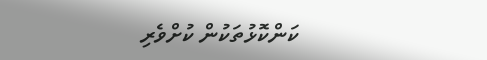ކަންކޮޅުތަކުން ކުށްވެރި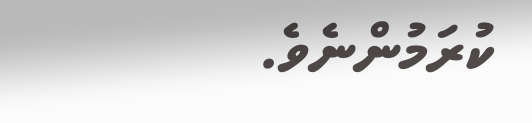ކުރަމުންނެވެ.